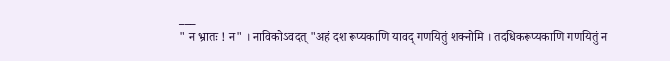___
" न भ्रातः ! न" । नाविकोऽवदत् "अहं दश रूप्यकाणि यावद् गणयितुं शक्नोमि । तदधिकरूप्यकाणि गणयितुं न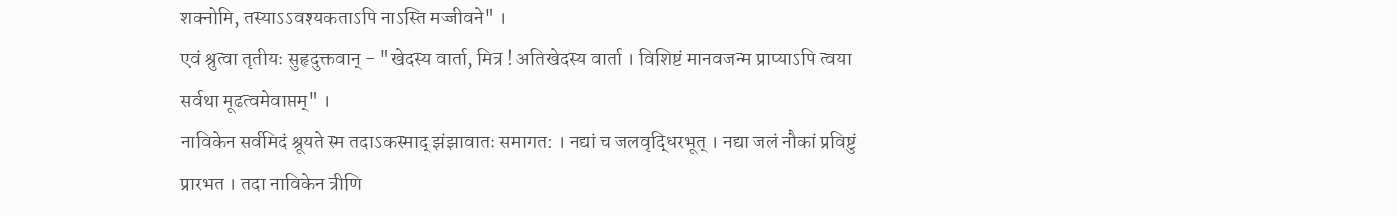शक्नोमि, तस्याऽऽवश्यकताऽपि नाऽस्ति मज्जीवने" ।
एवं श्रुत्वा तृतीयः सुहृदुक्तवान् - "खेदस्य वार्ता, मित्र ! अतिखेदस्य वार्ता । विशिष्टं मानवजन्म प्राप्याऽपि त्वया सर्वथा मूढत्वमेवाप्तम्" ।
नाविकेन सर्वमिदं श्रूयते स्म तदाऽकस्माद् झंझावातः समागत: । नद्यां च जलवृद्धिरभूत् । नद्या जलं नौकां प्रविष्टुं प्रारभत । तदा नाविकेन त्रीणि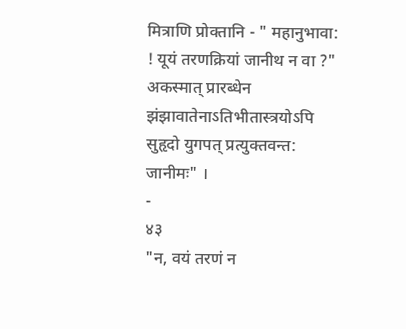मित्राणि प्रोक्तानि - " महानुभावा: ! यूयं तरणक्रियां जानीथ न वा ?"
अकस्मात् प्रारब्धेन झंझावातेनाऽतिभीतास्त्रयोऽपि सुहृदो युगपत् प्रत्युक्तवन्त: जानीमः" ।
-
४३
"न, वयं तरणं न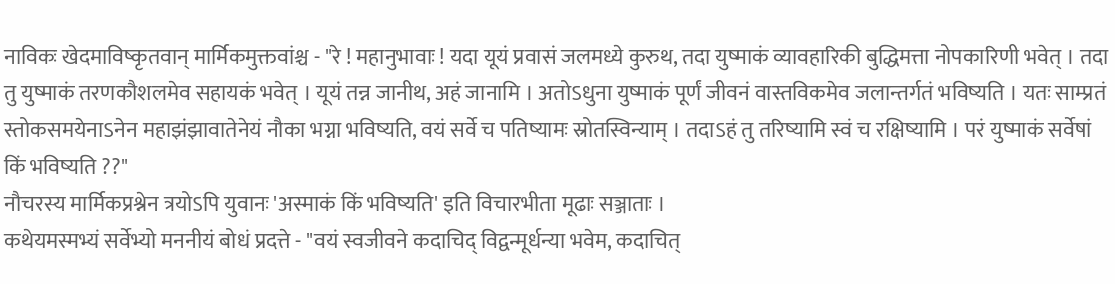नाविकः खेदमाविष्कृतवान् मार्मिकमुक्तवांश्च - "रे ! महानुभावाः ! यदा यूयं प्रवासं जलमध्ये कुरुथ, तदा युष्माकं व्यावहारिकी बुद्धिमत्ता नोपकारिणी भवेत् । तदा तु युष्माकं तरणकौशलमेव सहायकं भवेत् । यूयं तन्न जानीथ, अहं जानामि । अतोऽधुना युष्माकं पूर्णं जीवनं वास्तविकमेव जलान्तर्गतं भविष्यति । यतः साम्प्रतं स्तोकसमयेनाऽनेन महाझंझावातेनेयं नौका भग्ना भविष्यति, वयं सर्वे च पतिष्यामः स्रोतस्विन्याम् । तदाऽहं तु तरिष्यामि स्वं च रक्षिष्यामि । परं युष्माकं सर्वेषां किं भविष्यति ??"
नौचरस्य मार्मिकप्रश्नेन त्रयोऽपि युवानः 'अस्माकं किं भविष्यति' इति विचारभीता मूढाः सञ्जाताः ।
कथेयमस्मभ्यं सर्वेभ्यो मननीयं बोधं प्रदत्ते - "वयं स्वजीवने कदाचिद् विद्वन्मूर्धन्या भवेम, कदाचित्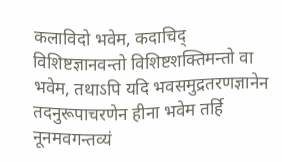कलाविदो भवेम, कदाचिद् विशिष्टज्ञानवन्तो विशिष्टशक्तिमन्तो वा भवेम, तथाऽपि यदि भवसमुद्रतरणज्ञानेन तदनुरूपाचरणेन हीना भवेम तर्हि नूनमवगन्तव्यं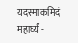यदस्माकमिदं महार्घ्यं -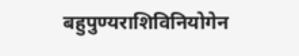बहुपुण्यराशिविनियोगेन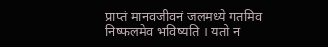प्राप्तं मानवजीवनं जलमध्ये गतमिव निष्फलमेव भविष्यति । यतो न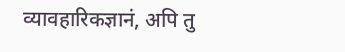व्यावहारिकज्ञानं, अपि तु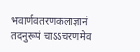भवार्णवतरणकलाज्ञानं तदनुरूपं चाऽऽचरणमेव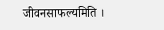जीवनसाफल्यमिति ।